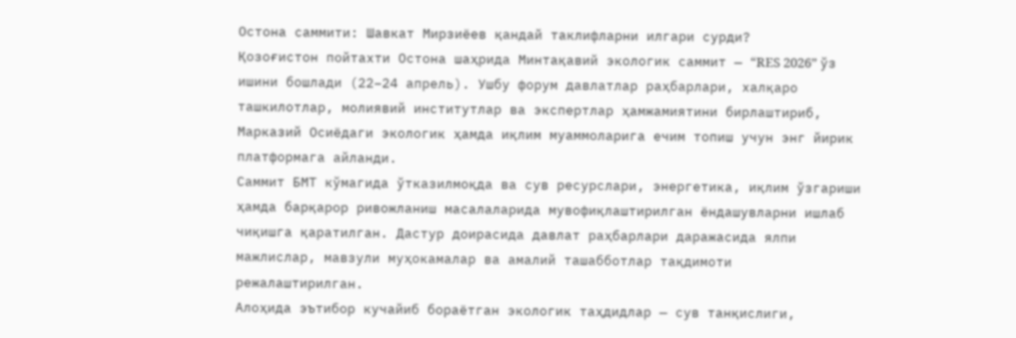Остона саммити: Шавкат Мирзиёев қандай таклифларни илгари сурди?
Қозоғистон пойтахти Остона шаҳрида Минтақавий экологик саммит — “RES 2026” ўз ишини бошлади (22–24 апрель). Ушбу форум давлатлар раҳбарлари, халқаро ташкилотлар, молиявий институтлар ва экспертлар ҳамжамиятини бирлаштириб, Марказий Осиёдаги экологик ҳамда иқлим муаммоларига ечим топиш учун энг йирик платформага айланди.
Саммит БМТ кўмагида ўтказилмоқда ва сув ресурслари, энергетика, иқлим ўзгариши ҳамда барқарор ривожланиш масалаларида мувофиқлаштирилган ёндашувларни ишлаб чиқишга қаратилган. Дастур доирасида давлат раҳбарлари даражасида ялпи мажлислар, мавзули муҳокамалар ва амалий ташабботлар тақдимоти режалаштирилган.
Алоҳида эътибор кучайиб бораётган экологик таҳдидлар — сув танқислиги,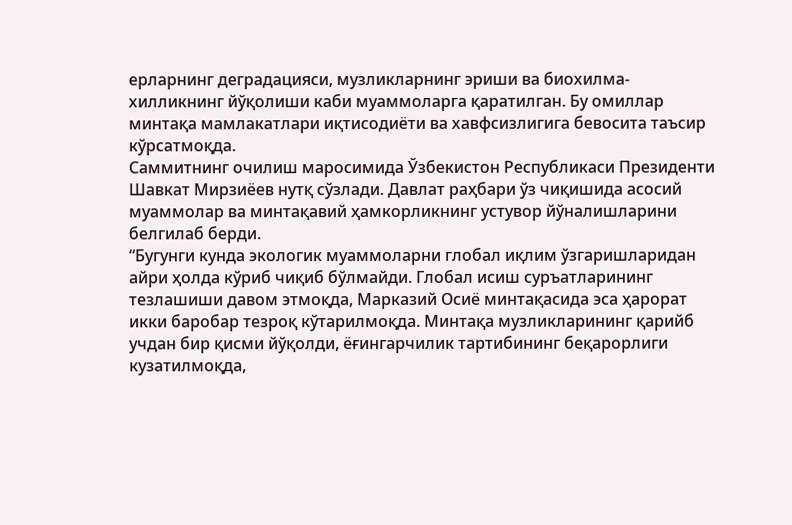ерларнинг деградацияси, музликларнинг эриши ва биохилма-хилликнинг йўқолиши каби муаммоларга қаратилган. Бу омиллар минтақа мамлакатлари иқтисодиёти ва хавфсизлигига бевосита таъсир кўрсатмоқда.
Саммитнинг очилиш маросимида Ўзбекистон Республикаси Президенти Шавкат Мирзиёев нутқ сўзлади. Давлат раҳбари ўз чиқишида асосий муаммолар ва минтақавий ҳамкорликнинг устувор йўналишларини белгилаб берди.
“Бугунги кунда экологик муаммоларни глобал иқлим ўзгаришларидан айри ҳолда кўриб чиқиб бўлмайди. Глобал исиш суръатларининг тезлашиши давом этмоқда, Марказий Осиё минтақасида эса ҳарорат икки баробар тезроқ кўтарилмоқда. Минтақа музликларининг қарийб учдан бир қисми йўқолди, ёғингарчилик тартибининг беқарорлиги кузатилмоқда,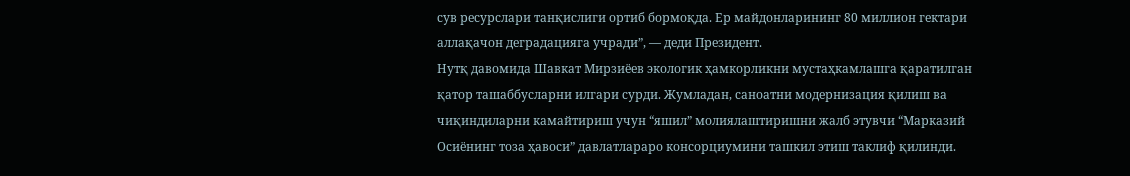сув ресурслари танқислиги ортиб бормоқда. Ер майдонларининг 80 миллион гектари аллақачон деградацияга учради”, — деди Президент.
Нутқ давомида Шавкат Мирзиёев экологик ҳамкорликни мустаҳкамлашга қаратилган қатор ташаббусларни илгари сурди. Жумладан, саноатни модернизация қилиш ва чиқиндиларни камайтириш учун “яшил” молиялаштиришни жалб этувчи “Марказий Осиёнинг тоза ҳавоси” давлатлараро консорциумини ташкил этиш таклиф қилинди.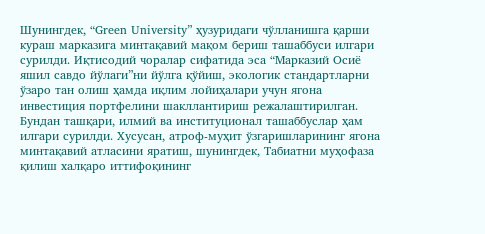Шунингдек, “Green University” ҳузуридаги чўлланишга қарши кураш марказига минтақавий мақом бериш ташаббуси илгари сурилди. Иқтисодий чоралар сифатида эса “Марказий Осиё яшил савдо йўлаги”ни йўлга қўйиш, экологик стандартларни ўзаро тан олиш ҳамда иқлим лойиҳалари учун ягона инвестиция портфелини шакллантириш режалаштирилган.
Бундан ташқари, илмий ва институционал ташаббуслар ҳам илгари сурилди. Хусусан, атроф-муҳит ўзгаришларининг ягона минтақавий атласини яратиш, шунингдек, Табиатни муҳофаза қилиш халқаро иттифоқининг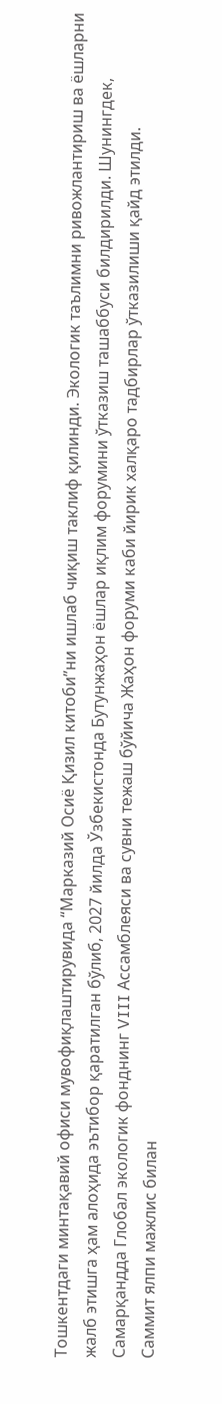Тошкентдаги минтақавий офиси мувофиқлаштирувида “Марказий Осиё Қизил китоби”ни ишлаб чиқиш таклиф қилинди. Экологик таълимни ривожлантириш ва ёшларни жалб этишга ҳам алоҳида эътибор қаратилган бўлиб, 2027 йилда Ўзбекистонда Бутунжаҳон ёшлар иқлим форумини ўтказиш ташаббуси билдирилди. Шунингдек, Самарқандда Глобал экологик фонднинг VIII Ассамблеяси ва сувни тежаш бўйича Жаҳон форуми каби йирик халқаро тадбирлар ўтказилиши қайд этилди.
Саммит ялпи мажлис билан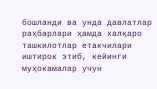бошланди ва унда давлатлар раҳбарлари ҳамда халқаро ташкилотлар етакчилари иштирок этиб, кейинги муҳокамалар учун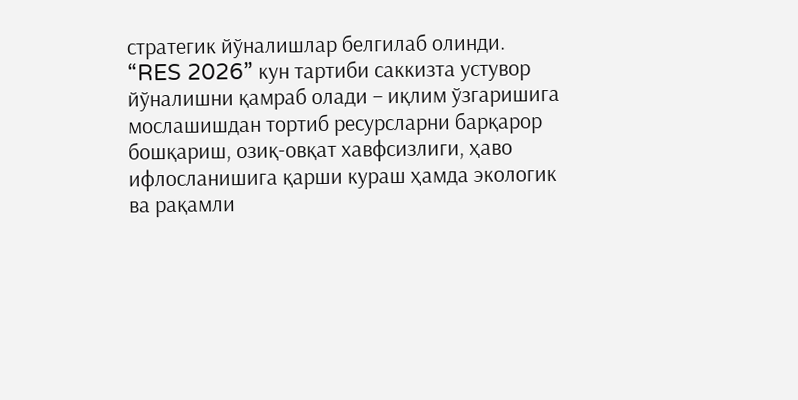стратегик йўналишлар белгилаб олинди.
“RES 2026” кун тартиби саккизта устувор йўналишни қамраб олади – иқлим ўзгаришига мослашишдан тортиб ресурсларни барқарор бошқариш, озиқ-овқат хавфсизлиги, ҳаво ифлосланишига қарши кураш ҳамда экологик ва рақамли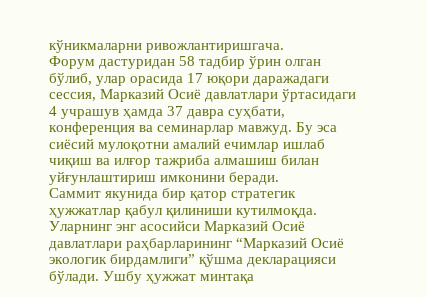кўникмаларни ривожлантиришгача.
Форум дастуридан 58 тадбир ўрин олган бўлиб, улар орасида 17 юқори даражадаги сессия, Марказий Осиё давлатлари ўртасидаги 4 учрашув ҳамда 37 давра суҳбати, конференция ва семинарлар мавжуд. Бу эса сиёсий мулоқотни амалий ечимлар ишлаб чиқиш ва илғор тажриба алмашиш билан уйғунлаштириш имконини беради.
Саммит якунида бир қатор стратегик ҳужжатлар қабул қилиниши кутилмоқда. Уларнинг энг асосийси Марказий Осиё давлатлари раҳбарларининг “Марказий Осиё экологик бирдамлиги” қўшма декларацияси бўлади. Ушбу ҳужжат минтақа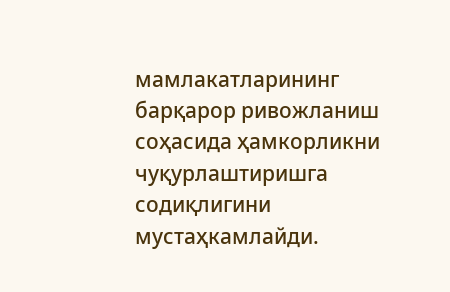мамлакатларининг барқарор ривожланиш соҳасида ҳамкорликни чуқурлаштиришга содиқлигини мустаҳкамлайди.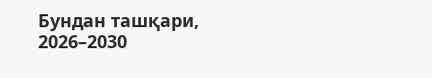Бундан ташқари, 2026–2030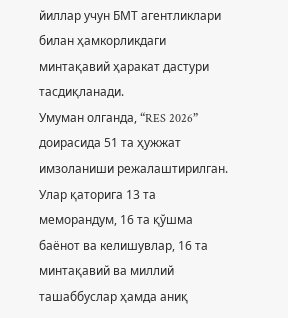йиллар учун БМТ агентликлари билан ҳамкорликдаги минтақавий ҳаракат дастури тасдиқланади.
Умуман олганда, “RES 2026” доирасида 51 та ҳужжат имзоланиши режалаштирилган. Улар қаторига 13 та меморандум, 16 та қўшма баёнот ва келишувлар, 16 та минтақавий ва миллий ташаббуслар ҳамда аниқ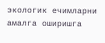экологик ечимларни амалга оширишга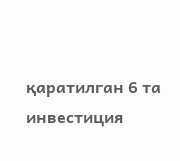қаратилган 6 та инвестиция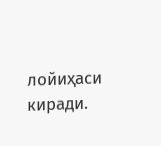лойиҳаси киради.